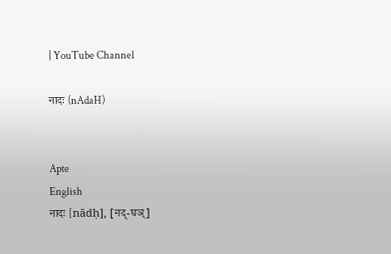| YouTube Channel

नादः (nAdaH)


Apte
English
नादः [nādḥ], [नद्-घञ्]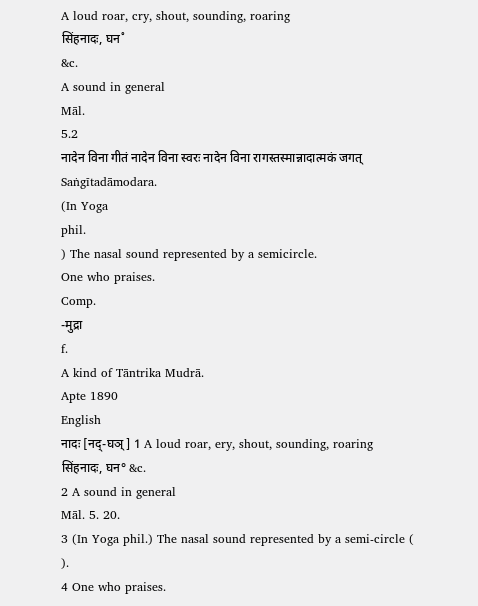A loud roar, cry, shout, sounding, roaring
सिंहनादः, घन˚
&c.
A sound in general
Māl.
5.2
नादेन विना गीतं नादेन विना स्वरः नादेन विना रागस्तस्मान्नादात्मकं जगत् Saṅgītadāmodara.
(In Yoga
phil.
) The nasal sound represented by a semicircle.
One who praises.
Comp.
-मुद्रा
f.
A kind of Tāntrika Mudrā.
Apte 1890
English
नादः [नद्-घञ्] 1 A loud roar, ery, shout, sounding, roaring
सिंहनादः, घन° &c.
2 A sound in general
Māl. 5. 20.
3 (In Yoga phil.) The nasal sound represented by a semi-circle ( ).
4 One who praises.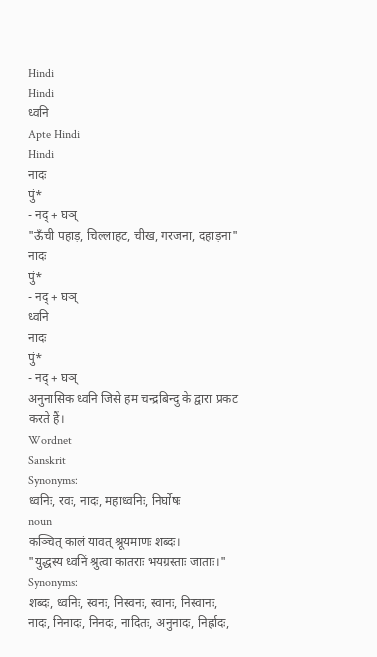Hindi
Hindi
ध्वनि
Apte Hindi
Hindi
नादः
पुं*
- नद् + घञ्
"ऊँची पहाड़, चिल्लाहट, चीख, गरजना, दहाड़ना"
नादः
पुं*
- नद् + घञ्
ध्वनि
नादः
पुं*
- नद् + घञ्
अनुनासिक ध्वनि जिसे हम चन्द्रबिन्दु के द्वारा प्रकट करते हैं।
Wordnet
Sanskrit
Synonyms:
ध्वनिः, रवः, नादः, महाध्वनिः, निर्घोषः
noun
कञ्चित् कालं यावत् श्रूयमाणः शब्दः।
"युद्धस्य ध्वनिं श्रुत्वा कातराः भयग्रस्ताः जाताः।"
Synonyms:
शब्दः, ध्वनिः, स्वनः, निस्वनः, स्वानः, निस्वानः, नादः, निनादः, निनदः, नादितः, अनुनादः, निर्ह्रादः,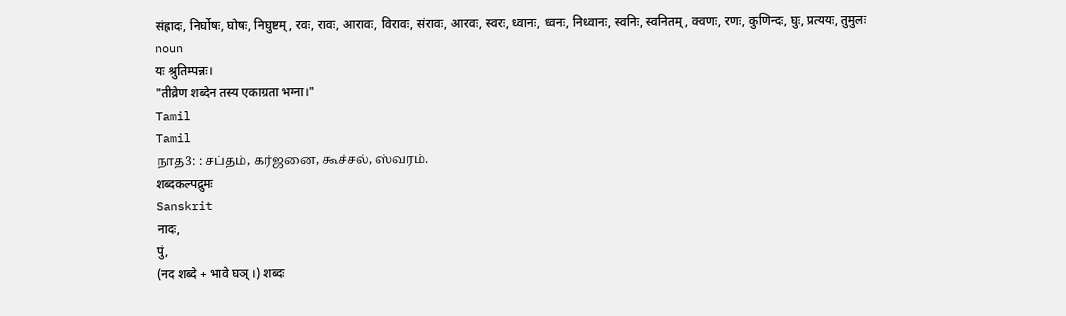संह्रादः, निर्घोषः, घोषः, निघुष्टम्, रवः, रावः, आरावः, विरावः, संरावः, आरवः, स्वरः, ध्वानः, ध्वनः, निध्वानः, स्वनिः, स्वनितम्, क्वणः, रणः, कुणिन्दः, घुः, प्रत्ययः, तुमुलः
noun
यः श्रुतिम्पन्नः।
"तीव्रेण शब्देन तस्य एकाग्रता भग्ना।"
Tamil
Tamil
நாத3: : சப்தம், கர்ஜனை, கூச்சல், ஸ்வரம்.
शब्दकल्पद्रुमः
Sanskrit
नादः,
पुं,
(नद शब्दे + भावे घञ् ।) शब्दः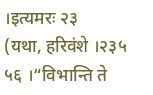।इत्यमरः २३
(यथा, हरिवंशे ।२३५ ५६ ।“विभान्ति ते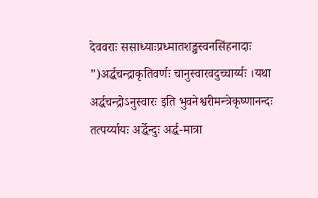देववराः ससाध्याःप्रध्मातशङ्खस्वनसिंहनादाः
”)अर्द्धचन्द्राकृतिवर्णः चानुस्वारवदुच्चार्य्यः ।यथा अर्द्धचन्द्रोऽनुस्वारः इति भुवनेश्वरीमन्त्रेकृष्णानन्दः
तत्पर्य्यायः अर्द्धेन्दुः अर्द्ध-मात्रा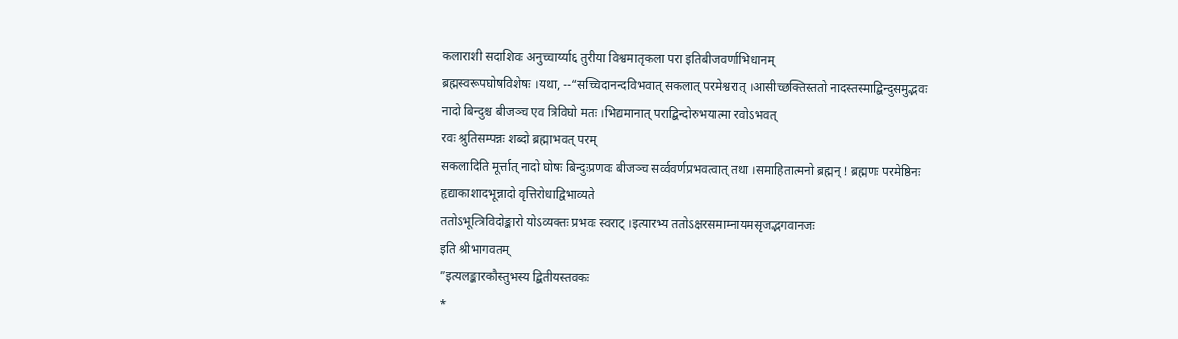कलाराशी सदाशिवः अनुच्चार्य्या६ तुरीया विश्वमातृकला परा इतिबीजवर्णाभिधानम्
ब्रह्मस्वरूपघोषविशेषः ।यथा, --“सच्चिदानन्दविभवात् सकलात् परमेश्वरात् ।आसीच्छक्तिस्ततो नादस्तस्माद्बिन्दुसमुद्भवः
नादो बिन्दुश्च बीजञ्च एव त्रिविघो मतः ।भिद्यमानात् पराद्बिन्दोरुभयात्मा रवोऽभवत्
रवः श्रुतिसम्पन्नः शब्दो ब्रह्माभवत् परम्
सकलादिति मूर्त्तात् नादो घोषः बिन्दुःप्रणवः बीजञ्च सर्व्ववर्णप्रभवत्वात् तथा ।समाहितात्मनो ब्रह्मन् ! ब्रह्मणः परमेष्ठिनः
हृद्याकाशादभून्नादो वृत्तिरोधाद्विभाव्यते
ततोऽभूत्त्रिविदोङ्कारो योऽव्यक्तः प्रभवः स्वराट् ।इत्यारभ्य ततोऽक्षरसमाम्नायमसृजद्भगवानजः
इति श्रीभागवतम्
”इत्यलङ्कारकौस्तुभस्य द्बितीयस्तवकः
*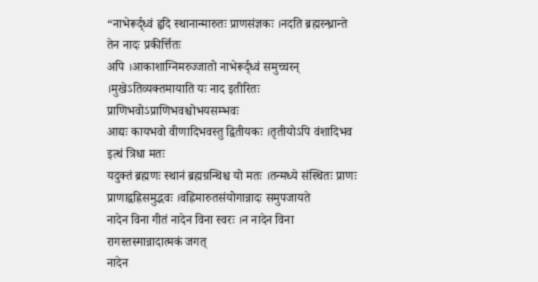“नाभेरूर्द्ध्वं हृदि स्थानान्मारुतः प्राणसंज्ञकः ।नदति ब्रह्मरन्ध्रान्ते तेन नादः प्रकीर्त्तितः
अपि ।आकाशाग्निमरुज्जातो नाभेरूर्द्ध्वं समुच्चरन् ।मुखेऽतिव्यक्तमायाति यः नाद इतीरितः
प्राणिभवोऽप्राणिभवश्चोभयसम्भवः
आद्यः कायभवो वीणादिभवस्तु द्वितीयकः ।तृतीयोऽपि वंशादिभव इत्थं त्रिधा मतः
यदुक्तं ब्रह्मणः स्थानं ब्रह्मग्रन्थिश्च यो मतः ।तन्मध्ये संस्थितः प्राणः प्राणाद्वह्रिसमुद्भवः ।वह्निमारुतसंयोगान्नादः समुपजायते
नादेन विना गीतं नादेन विना स्वरः ।न नादेन विना रागस्तस्मान्नादात्मकं जगत्
नादेन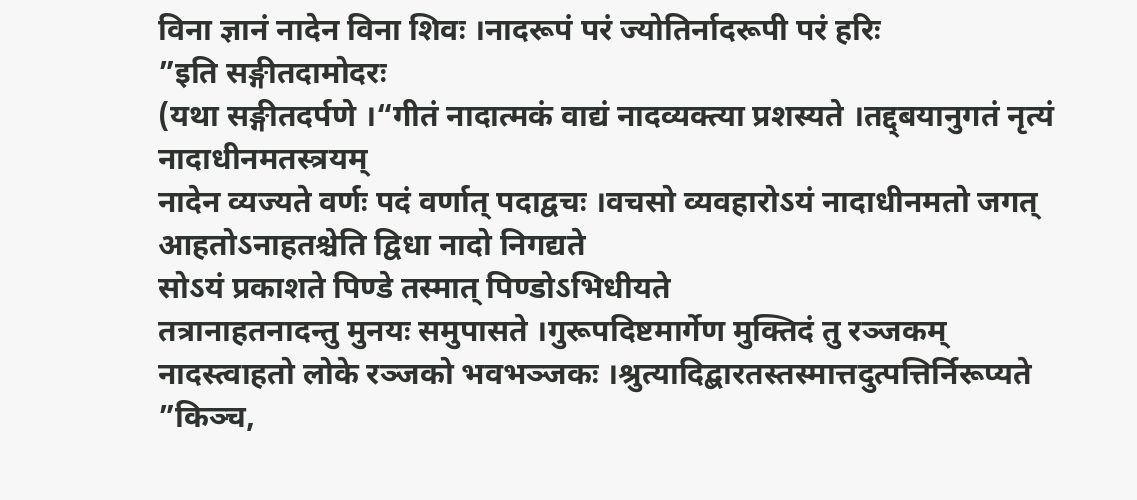विना ज्ञानं नादेन विना शिवः ।नादरूपं परं ज्योतिर्नादरूपी परं हरिः
”इति सङ्गीतदामोदरः
(यथा सङ्गीतदर्पणे ।“गीतं नादात्मकं वाद्यं नादव्यक्त्या प्रशस्यते ।तद्द्बयानुगतं नृत्यं नादाधीनमतस्त्रयम्
नादेन व्यज्यते वर्णः पदं वर्णात् पदाद्वचः ।वचसो व्यवहारोऽयं नादाधीनमतो जगत्
आहतोऽनाहतश्चेति द्विधा नादो निगद्यते
सोऽयं प्रकाशते पिण्डे तस्मात् पिण्डोऽभिधीयते
तत्रानाहतनादन्तु मुनयः समुपासते ।गुरूपदिष्टमार्गेण मुक्तिदं तु रञ्जकम्
नादस्त्वाहतो लोके रञ्जको भवभञ्जकः ।श्रुत्यादिद्बारतस्तस्मात्तदुत्पत्तिर्निरूप्यते
”किञ्च,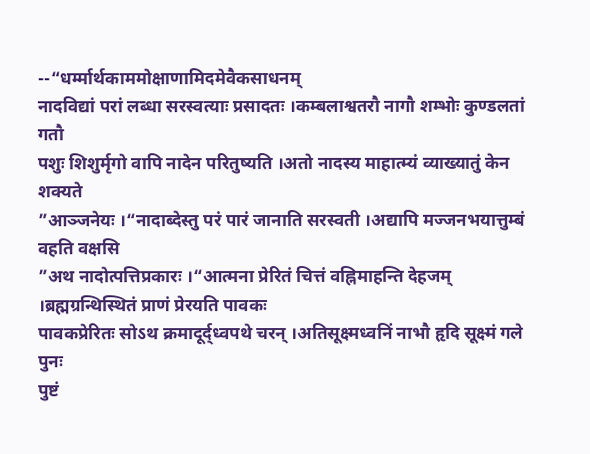--“धर्म्मार्थकाममोक्षाणामिदमेवैकसाधनम्
नादविद्यां परां लब्धा सरस्वत्याः प्रसादतः ।कम्बलाश्वतरौ नागौ शम्भोः कुण्डलतां गतौ
पशुः शिशुर्मृगो वापि नादेन परितुष्यति ।अतो नादस्य माहात्म्यं व्याख्यातुं केन शक्यते
”आञ्जनेयः ।“नादाब्देस्तु परं पारं जानाति सरस्वती ।अद्यापि मज्जनभयात्तुम्बं वहति वक्षसि
”अथ नादोत्पत्तिप्रकारः ।“आत्मना प्रेरितं चित्तं वह्निमाहन्ति देहजम् ।ब्रह्मग्रन्थिस्थितं प्राणं प्रेरयति पावकः
पावकप्रेरितः सोऽथ क्रमादूर्द्ध्वपथे चरन् ।अतिसूक्ष्मध्वनिं नाभौ हृदि सूक्ष्मं गले पुनः
पुष्टं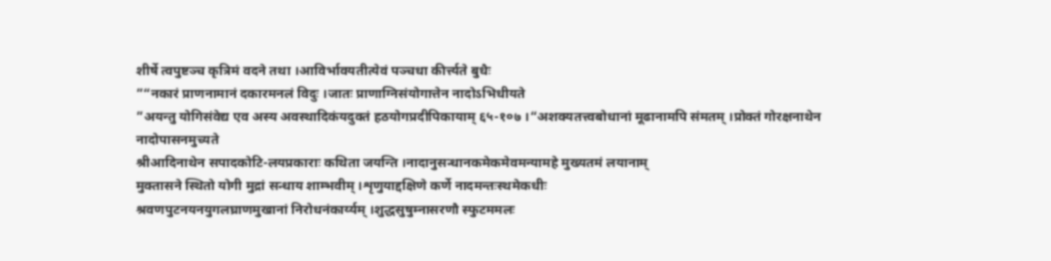शीर्षे त्वपुष्टञ्च कृत्रिमं वदने तथा ।आविर्भावयतीत्येवं पञ्चधा कीर्त्त्यते बुधैः
”“नकारं प्राणनामानं दकारमनलं विदुः ।जातः प्राणाग्निसंयोगात्तेन नादोऽभिधीयते
”अयन्तु योगिसंवेद्य एव अस्य अवस्थादिकंयदुक्तं हठयोगप्रदीपिकायाम् ६५-१०७ ।“अशक्यतत्त्वबोधानां मूढानामपि संमतम् ।प्रोक्तं गोरक्षनाथेन नादोपासनमुच्यते
श्रीआदिनाथेन सपादकोटि-लयप्रकाराः कथिता जयन्ति ।नादानुसन्धानकमेकमेवमन्यामहे मुख्यतमं लयानाम्
मुक्तासने स्थितो योगी मुद्रां सन्धाय शाम्भवीम् ।शृणुयाद्दक्षिणे कर्णे नादमन्तःस्थमेकधीः
श्रवणपुटनयनयुगलघ्राणमुखानां निरोधनंकार्य्यम् ।शुद्धसुषुम्नासरणौ स्फुटममलः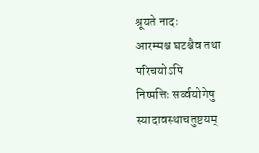श्रूयते नादः
आरम्मश्च घटश्चैव तथा परिचयोऽपि
निष्पत्तिः सर्व्वयोगेषु स्यादावस्थाचतुष्टयम्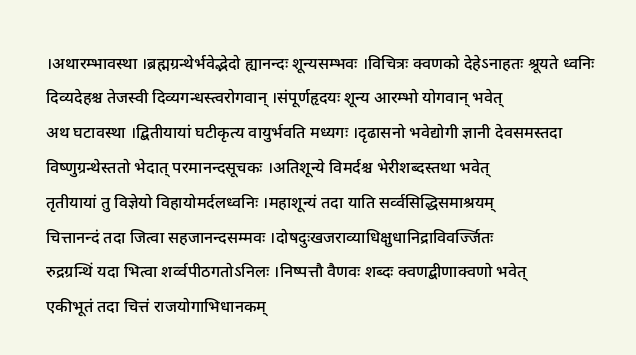।अथारम्भावस्था ।ब्रह्मग्रन्थेर्भवेद्भेदो ह्यानन्दः शून्यसम्भवः ।विचित्रः क्वणको देहेऽनाहतः श्रूयते ध्वनिः
दिव्यदेहश्च तेजस्वी दिव्यगन्धस्त्वरोगवान् ।संपूर्णहृदयः शून्य आरम्भो योगवान् भवेत्
अथ घटावस्था ।द्बितीयायां घटीकृत्य वायुर्भवति मध्यगः ।दृढासनो भवेद्योगी ज्ञानी देवसमस्तदा
विष्णुग्रन्थेस्ततो भेदात् परमानन्दसूचकः ।अतिशून्ये विमर्दश्च भेरीशब्दस्तथा भवेत्
तृतीयायां तु विज्ञेयो विहायोमर्दलध्वनिः ।महाशून्यं तदा याति सर्व्वसिद्धिसमाश्रयम्
चित्तानन्दं तदा जित्वा सहजानन्दसम्मवः ।दोषदुःखजराव्याधिक्षुधानिद्राविवर्ज्जितः
रुद्रग्रन्थिं यदा भित्वा शर्व्वपीठगतोऽनिलः ।निष्पत्तौ वैणवः शब्दः क्वणद्बीणाक्वणो भवेत्
एकीभूतं तदा चित्तं राजयोगाभिधानकम्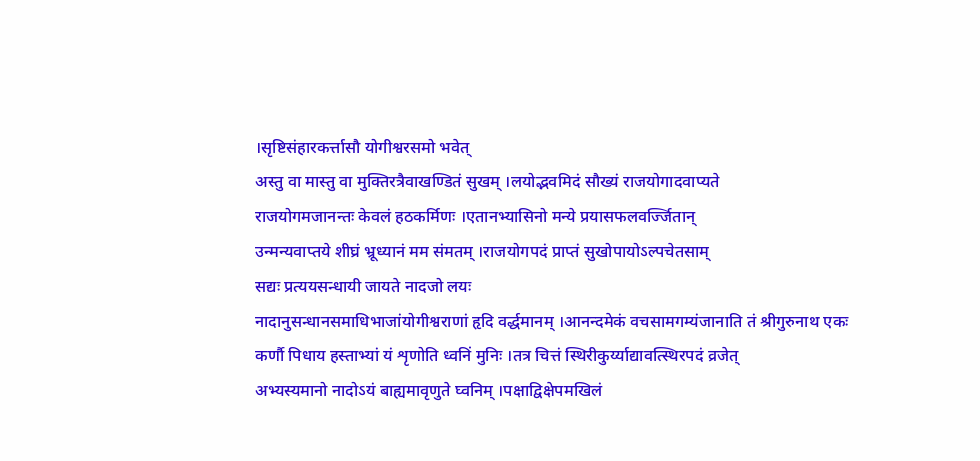।सृष्टिसंहारकर्त्तासौ योगीश्वरसमो भवेत्
अस्तु वा मास्तु वा मुक्तिरत्रैवाखण्डितं सुखम् ।लयोद्भवमिदं सौख्यं राजयोगादवाप्यते
राजयोगमजानन्तः केवलं हठकर्मिणः ।एतानभ्यासिनो मन्ये प्रयासफलवर्ज्जितान्
उन्मन्यवाप्तये शीघ्रं भ्रूध्यानं मम संमतम् ।राजयोगपदं प्राप्तं सुखोपायोऽल्पचेतसाम्
सद्यः प्रत्ययसन्धायी जायते नादजो लयः
नादानुसन्धानसमाधिभाजांयोगीश्वराणां हृदि वर्द्धमानम् ।आनन्दमेकं वचसामगम्यंजानाति तं श्रीगुरुनाथ एकः
कर्णौ पिधाय हस्ताभ्यां यं शृणोति ध्वनिं मुनिः ।तत्र चित्तं स्थिरीकुर्य्याद्यावत्स्थिरपदं व्रजेत्
अभ्यस्यमानो नादोऽयं बाह्यमावृणुते घ्वनिम् ।पक्षाद्विक्षेपमखिलं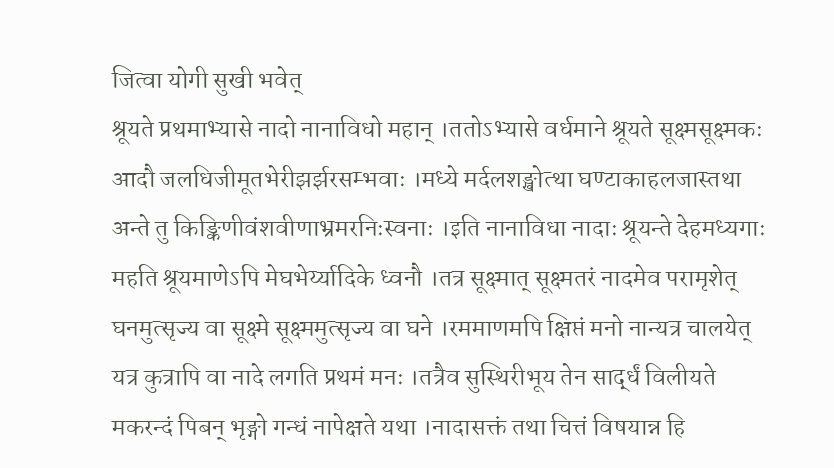जित्वा योगी सुखी भवेत्
श्रूयते प्रथमाभ्यासे नादो नानाविधो महान् ।ततोऽभ्यासे वर्धमाने श्रूयते सूक्ष्मसूक्ष्मकः
आदौ जलधिजीमूतभेरीझर्झरसम्भवाः ।मध्ये मर्दलशङ्खोत्था घण्टाकाहलजास्तथा
अन्ते तु किङ्किणीवंशवीणाभ्रमरनिःस्वनाः ।इति नानाविधा नादाः श्रूयन्ते देहमध्यगाः
महति श्रूयमाणेऽपि मेघभेर्य्यादिके ध्वनौ ।तत्र सूक्ष्मात् सूक्ष्मतरं नादमेव परामृशेत्
घनमुत्सृज्य वा सूक्ष्मे सूक्ष्ममुत्सृज्य वा घने ।रममाणमपि क्षिप्तं मनो नान्यत्र चालयेत्
यत्र कुत्रापि वा नादे लगति प्रथमं मनः ।तत्रैव सुस्थिरीभूय तेन सार्द्धं विलीयते
मकरन्दं पिबन् भृङ्गो गन्धं नापेक्षते यथा ।नादासक्तं तथा चित्तं विषयान्न हि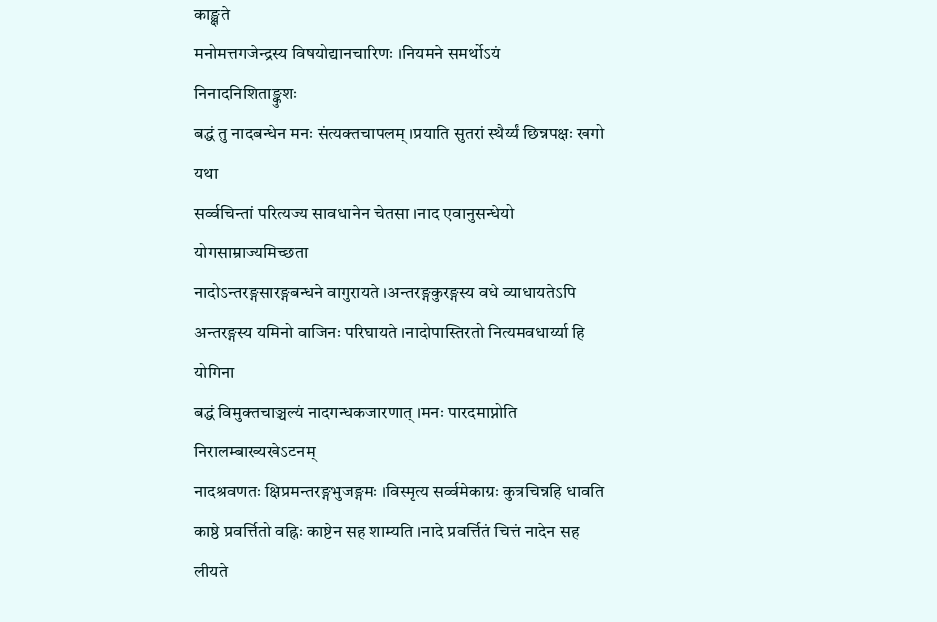काङ्क्षते
मनोमत्तगजेन्द्रस्य विषयोद्यानचारिणः ।नियमने समर्थोऽयं निनादनिशिताङ्कुशः
बद्धं तु नादबन्धेन मनः संत्यक्तचापलम् ।प्रयाति सुतरां स्थैर्य्यं छिन्नपक्षः खगो यथा
सर्व्वचिन्तां परित्यज्य सावधानेन चेतसा ।नाद एवानुसन्धेयो योगसाम्राज्यमिच्छता
नादोऽन्तरङ्गसारङ्गबन्धने वागुरायते ।अन्तरङ्गकुरङ्गस्य वधे व्याधायतेऽपि
अन्तरङ्गस्य यमिनो वाजिनः परिघायते ।नादोपास्तिरतो नित्यमवधार्य्या हि योगिना
बद्धं विमुक्तचाञ्चल्यं नादगन्धकजारणात् ।मनः पारदमाप्नोति निरालम्बाख्यखेऽटनम्
नादश्रवणतः क्षिप्रमन्तरङ्गभुजङ्गमः ।विस्मृत्य सर्व्वमेकाग्रः कुत्रचिन्नहि धावति
काष्ठे प्रवर्त्तितो वह्निः काष्टेन सह शाम्यति ।नादे प्रवर्त्तितं चित्तं नादेन सह लीयते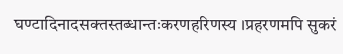घण्टादिनादसक्तस्तब्धान्तःकरणहरिणस्य ।प्रहरणमपि सुकरं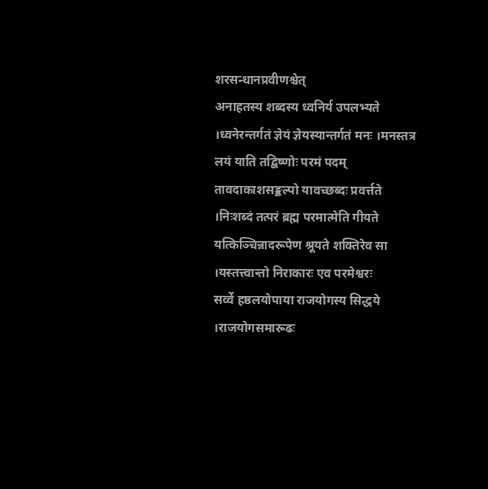शरसन्धानप्रवीणश्चेत्
अनाहतस्य शब्दस्य ध्वनिर्य उपलभ्यते ।ध्वनेरन्तर्गतं ज्ञेयं ज्ञेयस्यान्तर्गतं मनः ।मनस्तत्र लयं याति तद्बिष्णोः परमं पदम्
तावदाकाशसङ्कल्पो यावच्छब्दः प्रवर्त्तते ।निःशब्दं तत्परं ब्रह्म परमात्मेति गीयते
यत्किञ्चिन्नादरूपेण श्रूयते शक्तिरेव सा ।यस्तत्त्वान्तो निराकारः एव परमेश्वरः
सर्व्वे हष्ठलयोपाया राजयोगस्य सिद्धये ।राजयोगसमारूढः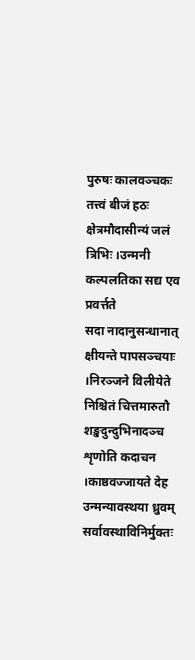पुरुषः कालवञ्चकः
तत्त्वं बीजं हठः क्षेत्रमौदासीन्यं जलं त्रिभिः ।उन्मनी कल्पलतिका सद्य एव प्रवर्त्तते
सदा नादानुसन्धानात् क्षीयन्ते पापसञ्चयाः ।निरञ्जने विलीयेते निश्चितं चित्तमारुतौ
शङ्खदुन्दुभिनादञ्च शृणोति कदाचन ।काष्ठवज्जायते देह उन्मन्यावस्थया ध्रुवम्
सर्वावस्थाविनिर्मुक्तः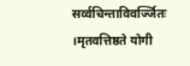सर्व्वचिन्ताविवर्ज्जितः ।मृतवत्तिष्ठते योगी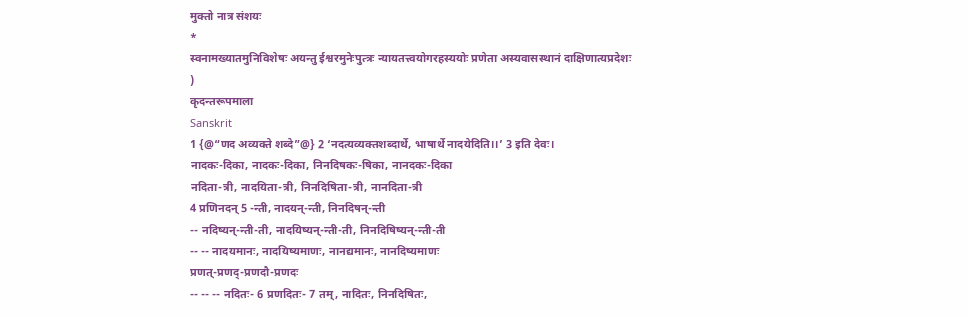मुक्तो नात्र संशयः
*
स्वनामख्यातमुनिविशेषः अयन्तु ईश्वरमुनेःपुत्त्रः न्यायतत्त्वयोगरहस्ययोः प्रणेता अस्यवासस्थानं दाक्षिणात्यप्रदेशः
)
कृदन्तरूपमाला
Sanskrit
1 {@“णद अव्यक्ते शब्दे”@} 2 ‘नदत्यव्यक्तशब्दार्थे, भाषार्थे नादयेदिति।।’ 3 इति देवः।
नादकः-दिका, नादकः-दिका, निनदिषकः-षिका, नानदकः-दिका
नदिता-त्री, नादयिता-त्री, निनदिषिता-त्री, नानदिता-त्री
4 प्रणिनदन् 5 -न्ती, नादयन्-न्ती, निनदिषन्-न्ती
-- नदिष्यन्-न्ती-ती, नादयिष्यन्-न्ती-ती, निनदिषिष्यन्-न्ती-ती
-- -- नादयमानः, नादयिष्यमाणः, नानद्यमानः, नानदिष्यमाणः
प्रणत्-प्रणद्-प्रणदौ-प्रणदः
-- -- -- नदितः- 6 प्रणदितः- 7 तम्, नादितः, निनदिषितः,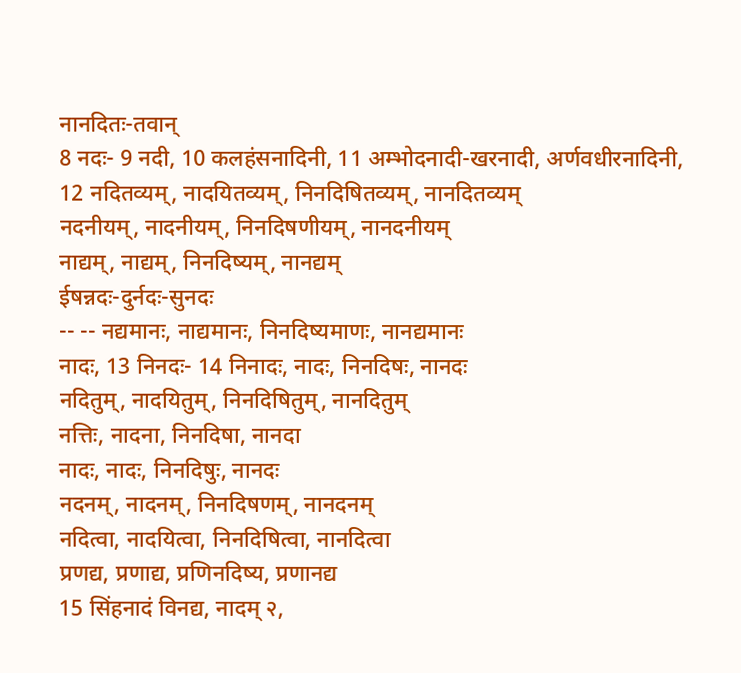नानदितः-तवान्
8 नदः- 9 नदी, 10 कलहंसनादिनी, 11 अम्भोदनादी-खरनादी, अर्णवधीरनादिनी, 12 नदितव्यम्, नादयितव्यम्, निनदिषितव्यम्, नानदितव्यम्
नदनीयम्, नादनीयम्, निनदिषणीयम्, नानदनीयम्
नाद्यम्, नाद्यम्, निनदिष्यम्, नानद्यम्
ईषन्नदः-दुर्नदः-सुनदः
-- -- नद्यमानः, नाद्यमानः, निनदिष्यमाणः, नानद्यमानः
नादः, 13 निनदः- 14 निनादः, नादः, निनदिषः, नानदः
नदितुम्, नादयितुम्, निनदिषितुम्, नानदितुम्
नत्तिः, नादना, निनदिषा, नानदा
नादः, नादः, निनदिषुः, नानदः
नदनम्, नादनम्, निनदिषणम्, नानदनम्
नदित्वा, नादयित्वा, निनदिषित्वा, नानदित्वा
प्रणद्य, प्रणाद्य, प्रणिनदिष्य, प्रणानद्य
15 सिंहनादं विनद्य, नादम् २,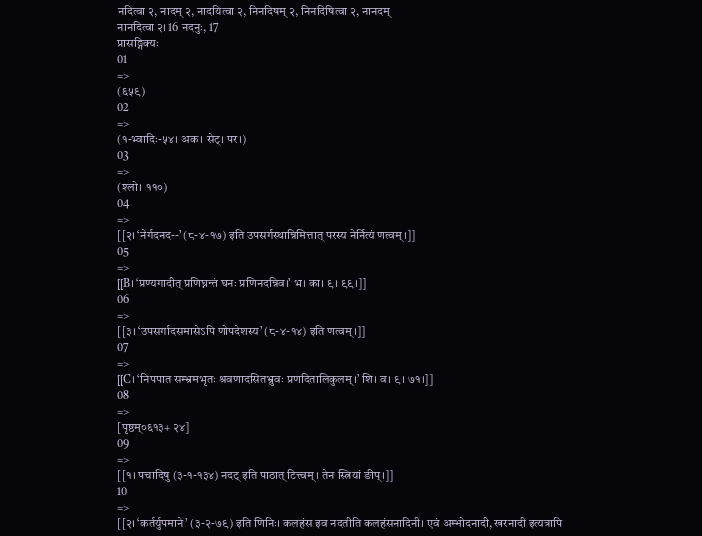नदित्वा २, नादम् २, नादयित्वा २, निनदिषम् २, निनदिषित्वा २, नानदम्
नानदित्वा २। 16 नदनुः, 17
प्रासङ्गिक्यः
01
=>
(६५९)
02
=>
(१-भ्वादिः-५४। अक। सेट्। पर।)
03
=>
(श्लो। ११०)
04
=>
[[२। ‘नेर्गदनद--’ (८-४-१७) इति उपसर्गस्थान्निमित्तात् परस्य नेर्नित्यं णत्वम्।]]
05
=>
[[B। ‘प्रण्यगादीत् प्रणिघ्नन्तं घनः प्रणिनदन्निव।’ भ। का। ९। ९९।]]
06
=>
[[३। ‘उपसर्गादसमासेऽपि णोपदेशस्य’ (८-४-१४) इति णत्वम्।]]
07
=>
[[C। ‘निपपात सम्भ्रमभृतः श्रवणादसितभ्रुवः प्रणदितालिकुलम्।’ शि। व। ९। ७१।]]
08
=>
[पृष्ठम्०६१३+ २४]
09
=>
[[१। पचादिषु (३-१-१३४) नदट् इति पाठात् टित्त्वम्। तेन स्त्रियां ङीप्।]]
10
=>
[[२। ‘कर्तर्युपमाने’ (३-२-७९) इति णिनिः। कलहंस इव नदतीति कलहंसनादिनी। एवं अम्भोदनादी, खरनादी इत्यत्रापि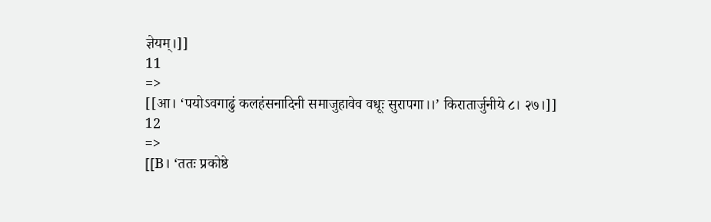ज्ञेयम्।]]
11
=>
[[आ। ‘पयोऽवगाढुं कलहंसनादिनी समाजुहावेव वधूः सुरापगा।।’ किरातार्जुनीये ८। २७।]]
12
=>
[[B। ‘ततः प्रकोष्ठे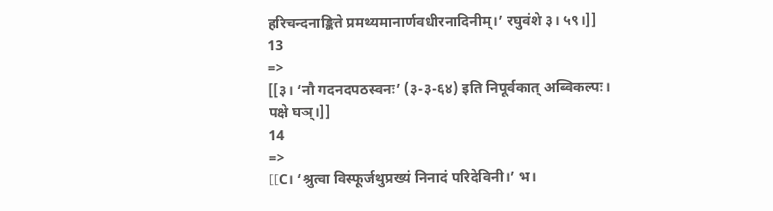हरिचन्दनाङ्किते प्रमथ्यमानार्णवधीरनादिनीम्।’ रघुवंशे ३। ५९।]]
13
=>
[[३। ‘नौ गदनदपठस्वनः’ (३-३-६४) इति निपूर्वकात् अब्विकल्पः। पक्षे घञ्।]]
14
=>
[[C। ‘श्रुत्वा विस्फूर्जथुप्रख्यं निनादं परिदेविनी।’ भ।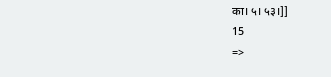का। ५। ५३।]]
15
=>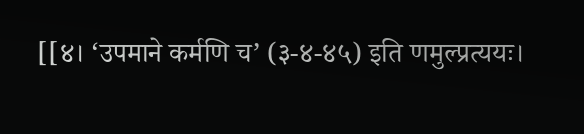[[४। ‘उपमाने कर्मणि च’ (३-४-४५) इति णमुल्प्रत्ययः।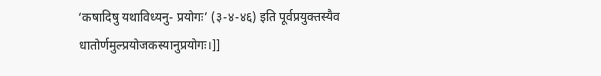‘कषादिषु यथाविध्यनु- प्रयोगः’ (३-४-४६) इति पूर्वप्रयुक्तस्यैव धातोर्णमुल्प्रयोजकस्यानुप्रयोगः।]]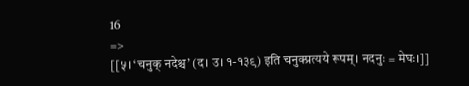16
=>
[[५। ‘चनुक् नदेश्च’ (द। उ। १-१३९) इति चनुक्प्रत्यये रूपम्। नदनुः = मेघः।]]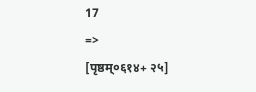17
=>
[पृष्ठम्०६१४+ २५]